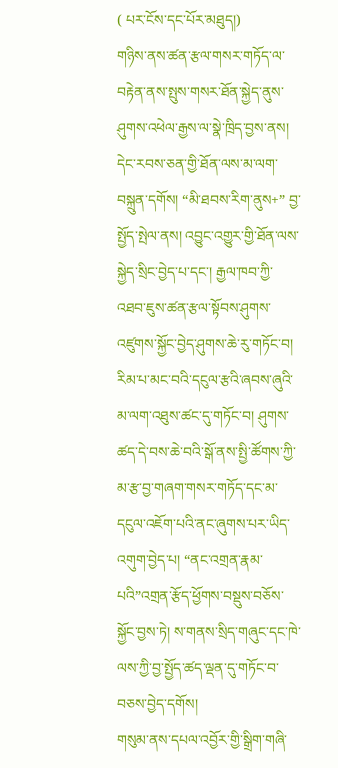( པར་ངོས་དང་པོར་མཐུད།)
གཉིས་ནས་ཚན་རྩལ་གསར་གཏོད་ལ་བརྟེན་ནས་སྤུས་གསར་ཐོན་སྐྱེད་ནུས་ཤུགས་འཕེལ་རྒྱས་ལ་སྣེ་ཁྲིད་བྱས་ནས། དེང་རབས་ཅན་གྱི་ཐོན་ལས་མ་ལག་བསྐྲུན་དགོས། “མི་ཐབས་རིག་ནུས+” བྱ་སྤྱོད་སྤེལ་ནས། འབྱུང་འགྱུར་གྱི་ཐོན་ལས་སྐྱེད་སྲིང་བྱེད་པ་དང་། རྒྱལ་ཁབ་ཀྱི་འཐབ་ཇུས་ཚན་རྩལ་སྟོབས་ཤུགས་འཛུགས་སྐྱོང་བྱེད་ཤུགས་ཆེ་རུ་གཏོང་བ། རིམ་པ་མང་བའི་དངུལ་རྩའི་ཞབས་ཞུའི་མ་ལག་འཐུས་ཚང་དུ་གཏོང་བ། ཤུགས་ཚད་དེ་བས་ཆེ་བའི་སྒོ་ནས་སྤྱི་ཚོགས་ཀྱི་མ་རྩ་བྱ་གཞག་གསར་གཏོད་དང་མ་དངུལ་འཇོག་པའི་ནང་ཞུགས་པར་ཡིད་འགུག་བྱེད་པ། “ནང་འགྲན་རྣམ་པའི”འགྲན་རྩོད་ཕྱོགས་བསྡུས་བཅོས་སྐྱོང་བྱས་ཏེ། ས་གནས་སྲིད་གཞུང་དང་ཁེ་ལས་ཀྱི་བྱ་སྤྱོད་ཚད་ལྡན་དུ་གཏོང་བ་བཅས་བྱེད་དགོས།
གསུམ་ནས་དཔལ་འབྱོར་གྱི་སྒྲིག་གཞི་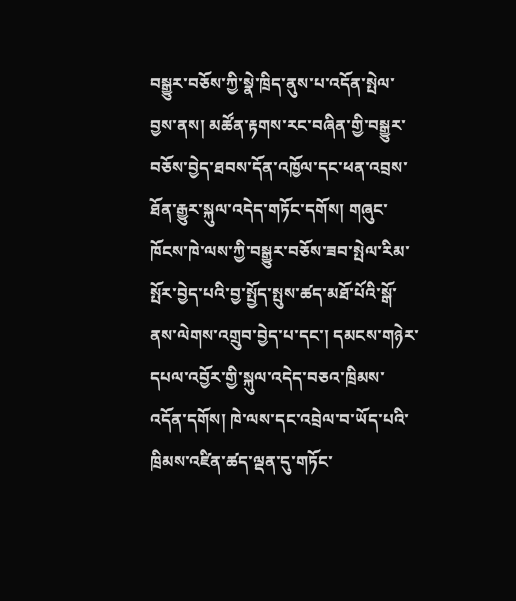བསྒྱུར་བཅོས་ཀྱི་སྣེ་ཁྲིད་ནུས་པ་འདོན་སྤེལ་བྱས་ནས། མཚོན་རྟགས་རང་བཞིན་གྱི་བསྒྱུར་བཅོས་བྱེད་ཐབས་དོན་འཁྱོལ་དང་ཕན་འབྲས་ཐོན་རྒྱུར་སྐུལ་འདེད་གཏོང་དགོས། གཞུང་ཁོངས་ཁེ་ལས་ཀྱི་བསྒྱུར་བཅོས་ཟབ་སྤེལ་རིམ་སྤོར་བྱེད་པའི་བྱ་སྤྱོད་སྤུས་ཚད་མཐོ་པོའི་སྒོ་ནས་ལེགས་འགྲུབ་བྱེད་པ་དང་། དམངས་གཉེར་དཔལ་འབྱོར་གྱི་སྐུལ་འདེད་བཅའ་ཁྲིམས་འདོན་དགོས། ཁེ་ལས་དང་འབྲེལ་བ་ཡོད་པའི་ཁྲིམས་འཛིན་ཚད་ལྡན་དུ་གཏོང་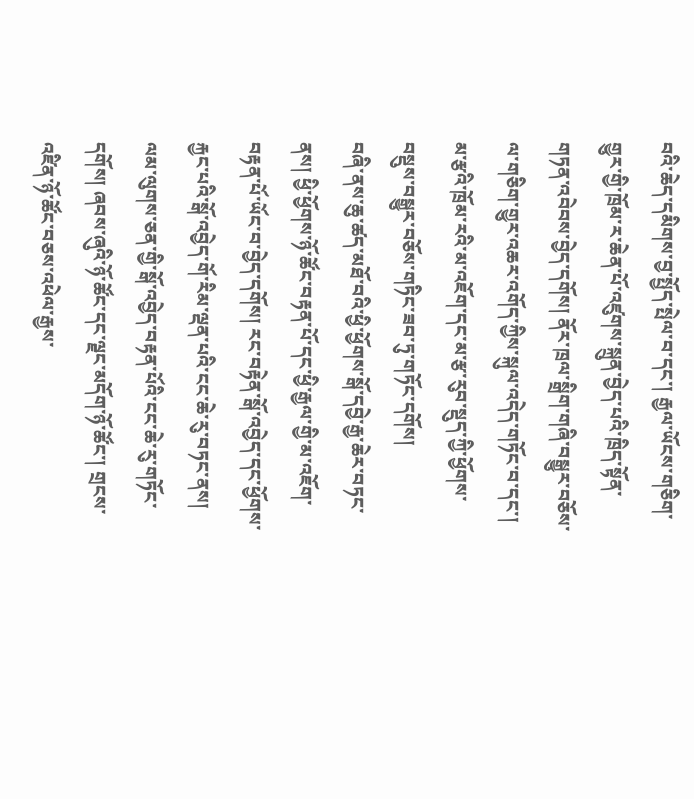བའི་ཆེད་དམིགས་བྱ་སྤྱོད་སྤེལ་བ་དང་། རྒྱལ་ཡོངས་གཅིག་གྱུར་གྱི་ཁྲོམ་ར་ཆེན་པོ་འཛུགས་སྐྲུན་བྱེད་པའི་ཁྲིད་སྟོན་གཏན་འབེབས་བྱེད་དགོས། ནོར་ཁྲལ་སྒྲིག་གཞི་བསྒྱུར་བཅོས་ལ་གཅིག་གྱུར་འཆར་འགོད་ཀྱིས་སྐུལ་འདེད་གཏོང་བ་དང་། མ་རྩའི་ཁྲོམ་རའི་མ་འཇོག་དང་མ་རྩ་རུབ་སྡུད་ཀྱི་ཕྱོགས་བསྡུས་བསྒྱུར་བཅོས་གཏིང་ཟབ་ཏུ་གཏོང་དགོས།
བཞི་ནས་ཆུ་ཚད་མཐོ་བའི་ཕྱི་ཕྱོགས་སྒོ་དབྱེ་རྒྱ་ཆེར་བཏང་ནས། ཕྱི་ཕྱོགས་ཉོ་ཚོང་བརྟན་པོ་དང་ཕྱི་རྒྱལ་གྱི་མ་འཇོག་བརྟན་པོ་ཡོང་བ་བྱེད་དགོས། རང་བརྟེན་སྒོ་འབྱེད་དང་ཕྱོགས་རྐྱང་པའི་སྒོ་འབྱེད་གོ་རིམ་ལྡན་པའི་ངང་ཆེ་རུ་བཏང་ནས། ལམ་ལུགས་ཅན་གྱི་སྒོ་འབྱེད་བརྟན་པོའི་ངང་ཆེ་རུ་གཏོང་དགོས། ཞབས་ཞུའི་ཉོ་ཚོང་དང་ལྗང་མདོག་ཉོ་ཚོང་། གྲངས་འཛིན་ཉོ་ཚོང་བཅས་འཕེལ་རྒྱས་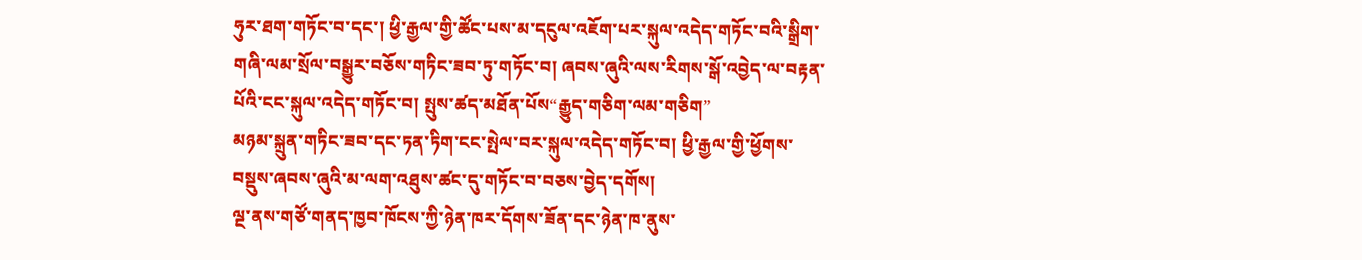ཧུར་ཐག་གཏོང་བ་དང་། ཕྱི་རྒྱལ་གྱི་ཚོང་པས་མ་དངུལ་འཇོག་པར་སྐུལ་འདེད་གཏོང་བའི་སྒྲིག་གཞི་ལམ་སྲོལ་བསྒྱུར་བཅོས་གཏིང་ཟབ་ཏུ་གཏོང་བ། ཞབས་ཞུའི་ལས་རིགས་སྒོ་འབྱེད་ལ་བརྟན་པོའི་ངང་སྐུལ་འདེད་གཏོང་བ། སྤུས་ཚད་མཐོན་པོས“རྒྱུད་གཅིག་ལམ་གཅིག”
མཉམ་སྐྲུན་གཏིང་ཟབ་དང་ཏན་ཏིག་ངང་སྤེལ་བར་སྐུལ་འདེད་གཏོང་བ། ཕྱི་རྒྱལ་གྱི་ཕྱོགས་བསྡུས་ཞབས་ཞུའི་མ་ལག་འཐུས་ཚང་དུ་གཏོང་བ་བཅས་བྱེད་དགོས།
ལྔ་ནས་གཙོ་གནད་ཁྱབ་ཁོངས་ཀྱི་ཉེན་ཁར་དོགས་ཟོན་དང་ཉེན་ཁ་ནུས་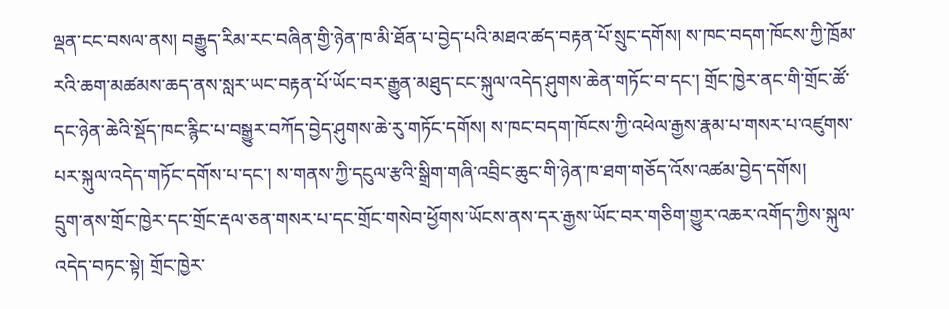ལྡན་ངང་བསལ་ནས། བརྒྱུད་རིམ་རང་བཞིན་གྱི་ཉེན་ཁ་མི་ཐོན་པ་བྱེད་པའི་མཐའ་ཚད་བརྟན་པོ་སྲུང་དགོས། ས་ཁང་བདག་ཁོངས་ཀྱི་ཁྲོམ་རའི་ཆག་མཚམས་ཆད་ནས་སླར་ཡང་བརྟན་པོ་ཡོང་བར་རྒྱུན་མཐུད་ངང་སྐུལ་འདེད་ཤུགས་ཆེན་གཏོང་བ་དང་། གྲོང་ཁྱེར་ནང་གི་གྲོང་ཚོ་དང་ཉེན་ཆེའི་སྡོད་ཁང་རྙིང་པ་བསྒྱུར་བཀོད་བྱེད་ཤུགས་ཆེ་རུ་གཏོང་དགོས། ས་ཁང་བདག་ཁོངས་ཀྱི་འཕེལ་རྒྱས་རྣམ་པ་གསར་པ་འཛུགས་པར་སྐུལ་འདེད་གཏོང་དགོས་པ་དང་། ས་གནས་ཀྱི་དངུལ་རྩའི་སྒྲིག་གཞི་འབྲིང་ཆུང་གི་ཉེན་ཁ་ཐག་གཅོད་འོས་འཚམ་བྱེད་དགོས།
དྲུག་ནས་གྲོང་ཁྱེར་དང་གྲོང་རྡལ་ཅན་གསར་པ་དང་གྲོང་གསེབ་ཕྱོགས་ཡོངས་ནས་དར་རྒྱས་ཡོང་བར་གཅིག་གྱུར་འཆར་འགོད་ཀྱིས་སྐུལ་འདེད་བཏང་སྟེ། གྲོང་ཁྱེར་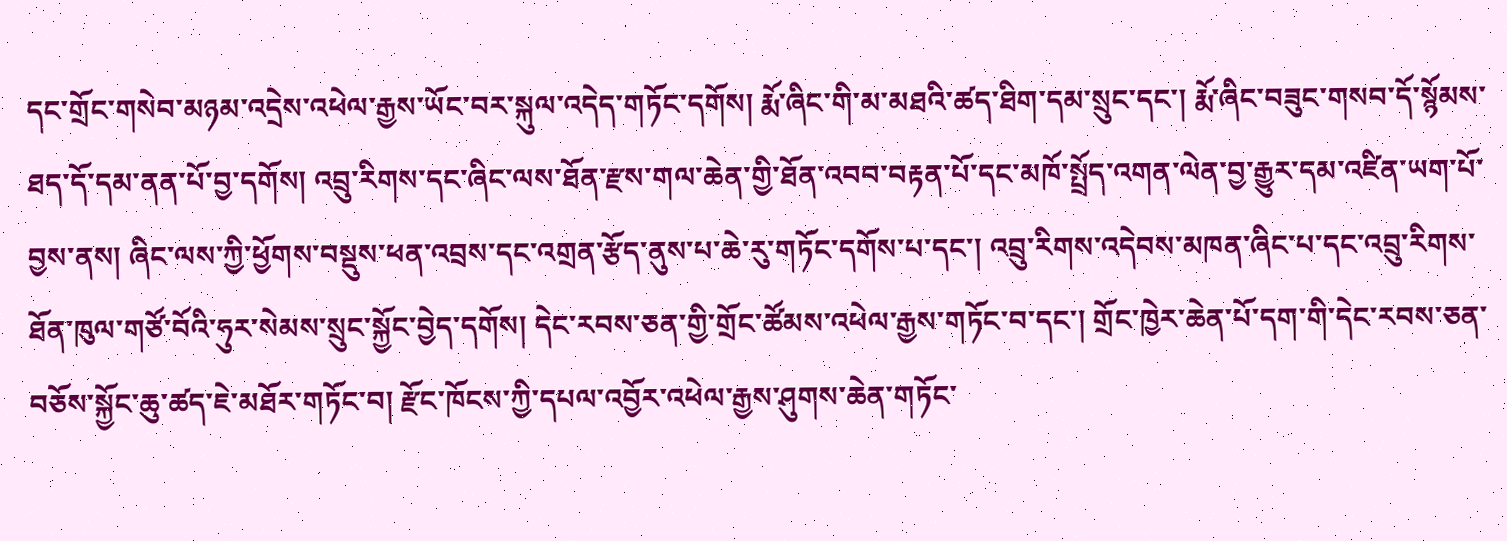དང་གྲོང་གསེབ་མཉམ་འདྲེས་འཕེལ་རྒྱས་ཡོང་བར་སྐུལ་འདེད་གཏོང་དགོས། རྨོ་ཞིང་གི་མ་མཐའི་ཚད་ཐིག་དམ་སྲུང་དང་། རྨོ་ཞིང་བཟུང་གསབ་དོ་སྙོམས་ཐད་དོ་དམ་ནན་པོ་བྱ་དགོས། འབྲུ་རིགས་དང་ཞིང་ལས་ཐོན་རྫས་གལ་ཆེན་གྱི་ཐོན་འབབ་བརྟན་པོ་དང་མཁོ་སྤྲོད་འགན་ལེན་བྱ་རྒྱུར་དམ་འཛིན་ཡག་པོ་བྱས་ནས། ཞིང་ལས་ཀྱི་ཕྱོགས་བསྡུས་ཕན་འབྲས་དང་འགྲན་རྩོད་ནུས་པ་ཆེ་རུ་གཏོང་དགོས་པ་དང་། འབྲུ་རིགས་འདེབས་མཁན་ཞིང་པ་དང་འབྲུ་རིགས་ཐོན་ཁུལ་གཙོ་བོའི་ཧུར་སེམས་སྲུང་སྐྱོང་བྱེད་དགོས། དེང་རབས་ཅན་གྱི་གྲོང་ཚོམས་འཕེལ་རྒྱས་གཏོང་བ་དང་། གྲོང་ཁྱེར་ཆེན་པོ་དག་གི་དེང་རབས་ཅན་བཅོས་སྐྱོང་ཆུ་ཚད་ཇེ་མཐོར་གཏོང་བ། རྫོང་ཁོངས་ཀྱི་དཔལ་འབྱོར་འཕེལ་རྒྱས་ཤུགས་ཆེན་གཏོང་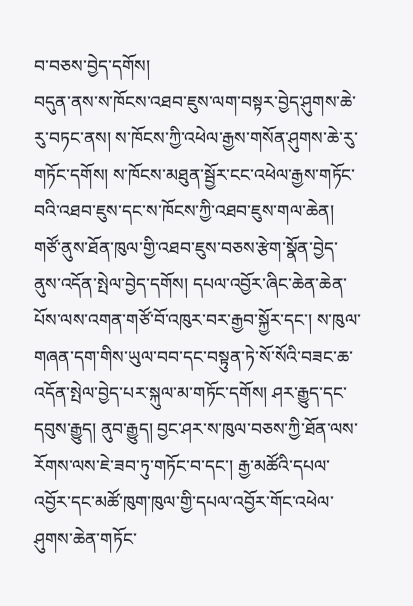བ་བཅས་བྱེད་དགོས།
བདུན་ནས་ས་ཁོངས་འཐབ་ཇུས་ལག་བསྟར་བྱེད་ཤུགས་ཆེ་རུ་བཏང་ནས། ས་ཁོངས་ཀྱི་འཕེལ་རྒྱས་གསོན་ཤུགས་ཆེ་རུ་གཏོང་དགོས། ས་ཁོངས་མཐུན་སྦྱོར་ངང་འཕེལ་རྒྱས་གཏོང་བའི་འཐབ་ཇུས་དང་ས་ཁོངས་ཀྱི་འཐབ་ཇུས་གལ་ཆེན། གཙོ་ནུས་ཐོན་ཁུལ་གྱི་འཐབ་ཇུས་བཅས་རྩེག་སྣོན་བྱེད་ནུས་འདོན་སྤེལ་བྱེད་དགོས། དཔལ་འབྱོར་ཞིང་ཆེན་ཆེན་པོས་ལས་འགན་གཙོ་བོ་འཁུར་བར་རྒྱབ་སྐྱོར་དང་། ས་ཁུལ་གཞན་དག་གིས་ཡུལ་བབ་དང་བསྟུན་ཏེ་སོ་སོའི་བཟང་ཆ་འདོན་སྤེལ་བྱེད་པར་སྐུལ་མ་གཏོང་དགོས། ཤར་རྒྱུད་དང་དབུས་རྒྱུད། ནུབ་རྒྱུད། བྱང་ཤར་ས་ཁུལ་བཅས་ཀྱི་ཐོན་ལས་རོགས་ལས་ཇེ་ཟབ་ཏུ་གཏོང་བ་དང་། རྒྱ་མཚོའི་དཔལ་འབྱོར་དང་མཚོ་ཁུག་ཁུལ་གྱི་དཔལ་འབྱོར་གོང་འཕེལ་ཤུགས་ཆེན་གཏོང་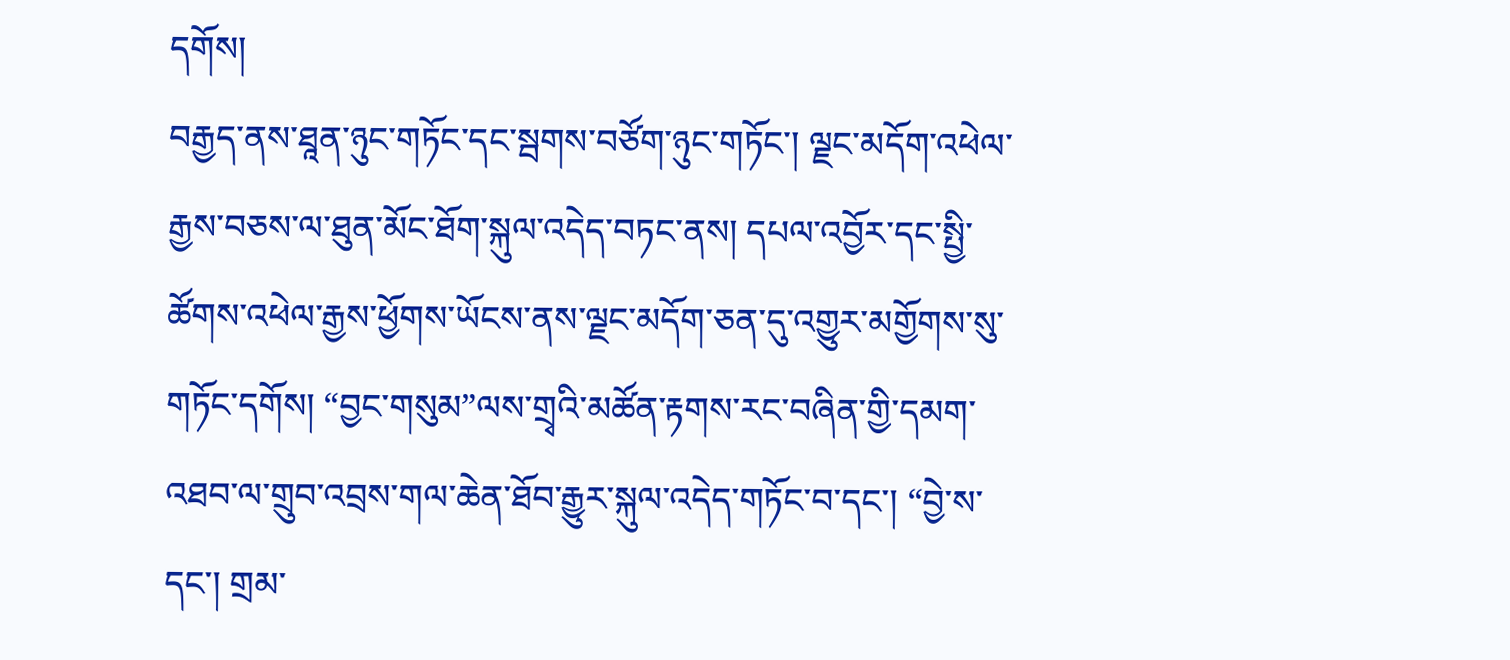དགོས།
བརྒྱད་ནས་ཐཱན་ཉུང་གཏོང་དང་སྦགས་བཙོག་ཉུང་གཏོང་། ལྗང་མདོག་འཕེལ་རྒྱས་བཅས་ལ་ཐུན་མོང་ཐོག་སྐུལ་འདེད་བཏང་ནས། དཔལ་འབྱོར་དང་སྤྱི་ཚོགས་འཕེལ་རྒྱས་ཕྱོགས་ཡོངས་ནས་ལྗང་མདོག་ཅན་དུ་འགྱུར་མགྱོགས་སུ་གཏོང་དགོས། “བྱང་གསུམ”ལས་གྲྭའི་མཚོན་རྟགས་རང་བཞིན་གྱི་དམག་འཐབ་ལ་གྲུབ་འབྲས་གལ་ཆེན་ཐོབ་རྒྱུར་སྐུལ་འདེད་གཏོང་བ་དང་། “བྱེ་ས་དང་། གྲམ་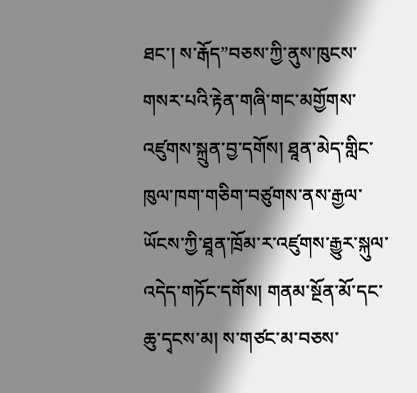ཐང་། ས་རྒོད”བཅས་ཀྱི་ནུས་ཁུངས་གསར་པའི་རྟེན་གཞི་གང་མགྱོགས་འཛུགས་སྐྲུན་བྱ་དགོས། ཐཱན་མེད་གླིང་ཁུལ་ཁག་གཅིག་བཙུགས་ནས་རྒྱལ་ཡོངས་ཀྱི་ཐཱན་ཁྲོམ་ར་འཛུགས་རྒྱུར་སྐུལ་འདེད་གཏོང་དགོས། གནམ་སྔོན་མོ་དང་ཆུ་དྭངས་མ། ས་གཙང་མ་བཅས་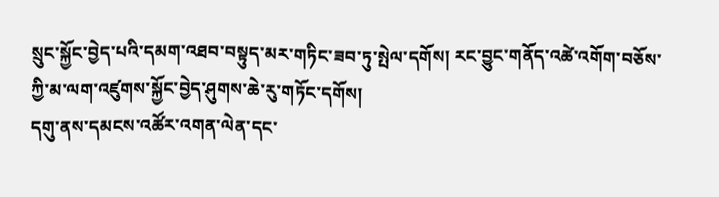སྲུང་སྐྱོང་བྱེད་པའི་དམག་འཐབ་བསྟུད་མར་གཏིང་ཟབ་ཏུ་སྤེལ་དགོས། རང་བྱུང་གནོད་འཚེ་འགོག་བཅོས་ཀྱི་མ་ལག་འཛུགས་སྐྱོང་བྱེད་ཤུགས་ཆེ་རུ་གཏོང་དགོས།
དགུ་ནས་དམངས་འཚོར་འགན་ལེན་དང་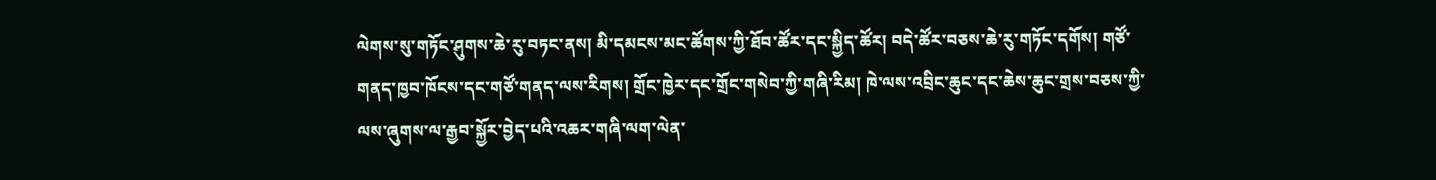ལེགས་སུ་གཏོང་ཤུགས་ཆེ་རུ་བཏང་ནས། མི་དམངས་མང་ཚོགས་ཀྱི་ཐོབ་ཚོར་དང་སྐྱིད་ཚོར། བདེ་ཚོར་བཅས་ཆེ་རུ་གཏོང་དགོས། གཙོ་གནད་ཁྱབ་ཁོངས་དང་གཙོ་གནད་ལས་རིགས། གྲོང་ཁྱེར་དང་གྲོང་གསེབ་ཀྱི་གཞི་རིམ། ཁེ་ལས་འབྲིང་ཆུང་དང་ཆེས་ཆུང་གྲས་བཅས་ཀྱི་ལས་ཞུགས་ལ་རྒྱབ་སྐྱོར་བྱེད་པའི་འཆར་གཞི་ལག་ལེན་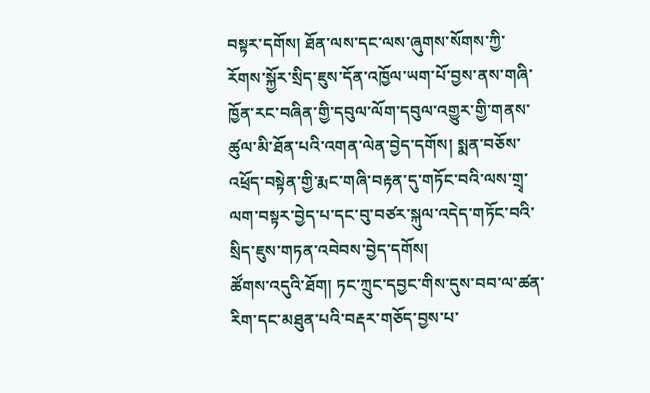བསྟར་དགོས། ཐོན་ལས་དང་ལས་ཞུགས་སོགས་ཀྱི་རོགས་སྐྱོར་སྲིད་ཇུས་དོན་འཁྱོལ་ཡག་པོ་བྱས་ནས་གཞི་ཁྱོན་རང་བཞིན་གྱི་དབུལ་ལོག་དབུལ་འགྱུར་གྱི་གནས་ཚུལ་མི་ཐོན་པའི་འགན་ལེན་བྱེད་དགོས། སྨན་བཅོས་འཕྲོད་བསྟེན་གྱི་རྨང་གཞི་བརྟན་དུ་གཏོང་བའི་ལས་གྲྭ་ལག་བསྟར་བྱེད་པ་དང་བུ་བཙར་སྐུལ་འདེད་གཏོང་བའི་སྲིད་ཇུས་གཏན་འབེབས་བྱེད་དགོས།
ཚོགས་འདུའི་ཐོག། ཏང་ཀྲུང་དབྱང་གིས་དུས་བབ་ལ་ཚན་རིག་དང་མཐུན་པའི་བརྡར་གཅོད་བྱས་པ་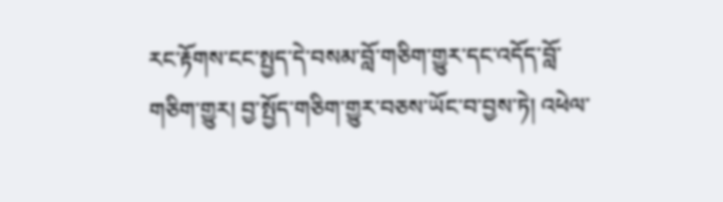རང་རྟོགས་ངང་སྤྱད་དེ་བསམ་བློ་གཅིག་གྱུར་དང་འདོད་བློ་གཅིག་གྱུར། བྱ་སྤྱོད་གཅིག་གྱུར་བཅས་ཡོང་བ་བྱས་ཏེ། འཕེལ་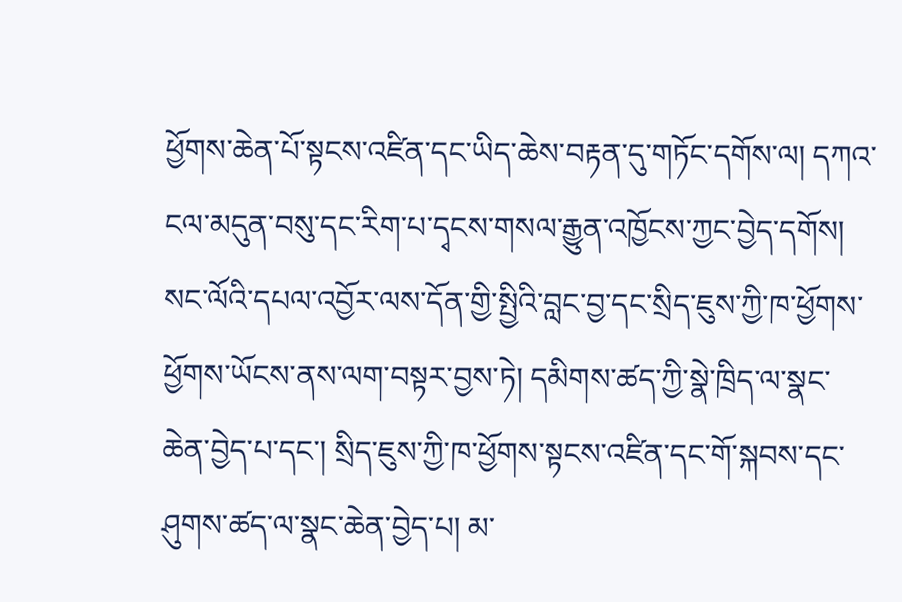ཕྱོགས་ཆེན་པོ་སྟངས་འཛིན་དང་ཡིད་ཆེས་བརྟན་དུ་གཏོང་དགོས་ལ། དཀའ་ངལ་མདུན་བསུ་དང་རིག་པ་དྭངས་གསལ་རྒྱུན་འཁྱོངས་ཀྱང་བྱེད་དགོས། སང་ལོའི་དཔལ་འབྱོར་ལས་དོན་གྱི་སྤྱིའི་བླང་བྱ་དང་སྲིད་ཇུས་ཀྱི་ཁ་ཕྱོགས་ཕྱོགས་ཡོངས་ནས་ལག་བསྟར་བྱས་ཏེ། དམིགས་ཚད་ཀྱི་སྣེ་ཁྲིད་ལ་སྣང་ཆེན་བྱེད་པ་དང་། སྲིད་ཇུས་ཀྱི་ཁ་ཕྱོགས་སྟངས་འཛིན་དང་གོ་སྐབས་དང་ཤུགས་ཚད་ལ་སྣང་ཆེན་བྱེད་པ། མ་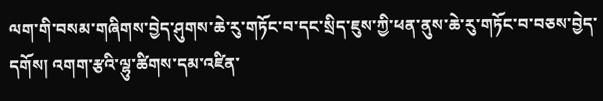ལག་གི་བསམ་གཞིགས་བྱེད་ཤུགས་ཆེ་རུ་གཏོང་བ་དང་སྲིད་ཇུས་ཀྱི་ཕན་ནུས་ཆེ་རུ་གཏོང་བ་བཅས་བྱེད་དགོས། འགག་རྩའི་ལྷུ་ཚིགས་དམ་འཛིན་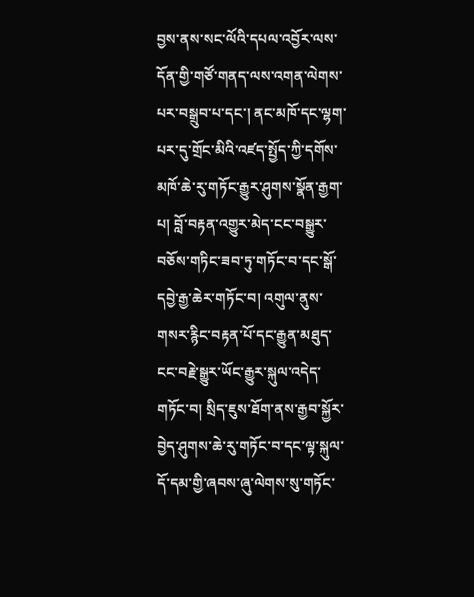བྱས་ནས་སང་ལོའི་དཔལ་འབྱོར་ལས་དོན་གྱི་གཙོ་གནད་ལས་འགན་ལེགས་པར་བསྒྲུབ་པ་དང་། ནང་མཁོ་དང་ལྷག་པར་དུ་གྲོང་མིའི་འཛད་སྤྱོད་ཀྱི་དགོས་མཁོ་ཆེ་རུ་གཏོང་རྒྱུར་ཤུགས་སྣོན་རྒྱག་པ། བློ་བརྟན་འགྱུར་མེད་ངང་བསྒྱུར་བཅོས་གཏིང་ཟབ་ཏུ་གཏོང་བ་དང་སྒོ་དབྱེ་རྒྱ་ཆེར་གཏོང་བ། འགུལ་ནུས་གསར་རྙིང་བརྟན་པོ་དང་རྒྱུན་མཐུད་ངང་བརྗེ་སྒྱུར་ཡོང་རྒྱུར་སྐུལ་འདེད་གཏོང་བ། སྲིད་ཇུས་ཐོག་ནས་རྒྱབ་སྐྱོར་བྱེད་ཤུགས་ཆེ་རུ་གཏོང་བ་དང་ལྟ་སྐུལ་དོ་དམ་གྱི་ཞབས་ཞུ་ལེགས་སུ་གཏོང་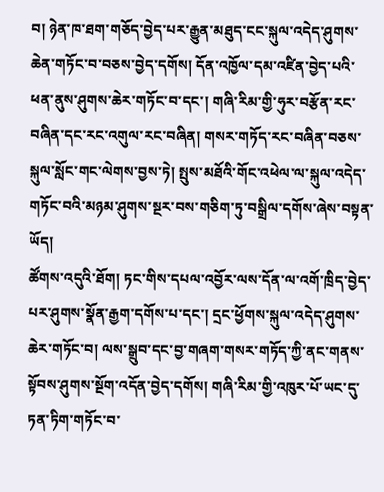བ། ཉེན་ཁ་ཐག་གཅོད་བྱེད་པར་རྒྱུན་མཐུད་ངང་སྐུལ་འདེད་ཤུགས་ཆེན་གཏོང་བ་བཅས་བྱེད་དགོས། དོན་འཁྱོལ་དམ་འཛིན་བྱེད་པའི་ཕན་ནུས་ཤུགས་ཆེར་གཏོང་བ་དང་། གཞི་རིམ་གྱི་ཧུར་བརྩོན་རང་བཞིན་དང་རང་འགུལ་རང་བཞིན། གསར་གཏོད་རང་བཞིན་བཅས་སྐུལ་སློང་གང་ལེགས་བྱས་ཏེ། སྤུས་མཐོའི་གོང་འཕེལ་ལ་སྐུལ་འདེད་གཏོང་བའི་མཉམ་ཤུགས་སྔར་བས་གཅིག་ཏུ་བསྒྲིལ་དགོས་ཞེས་བསྟན་ཡོད།
ཚོགས་འདུའི་ཐོག། ཏང་གིས་དཔལ་འབྱོར་ལས་དོན་ལ་འགོ་ཁྲིད་བྱེད་པར་ཤུགས་སྣོན་རྒྱག་དགོས་པ་དང་། དྲང་ཕྱོགས་སྐུལ་འདེད་ཤུགས་ཆེར་གཏོང་བ། ལས་སྒྲུབ་དང་བྱ་གཞག་གསར་གཏོད་ཀྱི་ནང་གནས་སྟོབས་ཤུགས་སྔོག་འདོན་བྱེད་དགོས། གཞི་རིམ་གྱི་འཁུར་པོ་ཡང་དུ་ཏན་ཏིག་གཏོང་བ་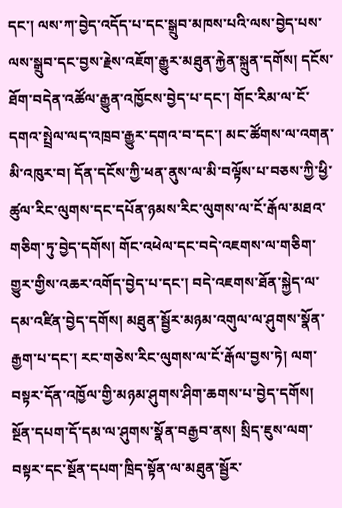དང་། ལས་ཀ་བྱེད་འདོད་པ་དང་སྒྲུབ་མཁས་པའི་ལས་བྱེད་པས་ལས་སྒྲུབ་དང་བྱས་རྗེས་འཇོག་རྒྱུར་མཐུན་རྐྱེན་སྐྲུན་དགོས། དངོས་ཐོག་བདེན་འཚོལ་རྒྱུན་འཁྱོངས་བྱེད་པ་དང་། གོང་རིམ་ལ་ངོ་དགའ་སྤྲེལ་ལད་འཁྲབ་རྒྱུར་དགའ་བ་དང་། མང་ཚོགས་ལ་འགན་མི་འཁུར་བ། དོན་དངོས་ཀྱི་ཕན་ནུས་ལ་མི་བལྟོས་པ་བཅས་ཀྱི་ཕྱི་ཚུལ་རིང་ལུགས་དང་དཔོན་ཉམས་རིང་ལུགས་ལ་ངོ་རྒོལ་མཐའ་གཅིག་ཏུ་བྱེད་དགོས། གོང་འཕེལ་དང་བདེ་འཇགས་ལ་གཅིག་གྱུར་གྱིས་འཆར་འགོད་བྱེད་པ་དང་། བདེ་འཇགས་ཐོན་སྐྱེད་ལ་དམ་འཛིན་བྱེད་དགོས། མཐུན་སྦྱོར་མཉམ་འགུལ་ལ་ཤུགས་སྣོན་རྒྱག་པ་དང་། རང་གཅེས་རིང་ལུགས་ལ་ངོ་རྒོལ་བྱས་ཏེ། ལག་བསྟར་དོན་འཁྱོལ་གྱི་མཉམ་ཤུགས་ཤིག་ཆགས་པ་བྱེད་དགོས། སྔོན་དཔག་དོ་དམ་ལ་ཤུགས་སྣོན་བརྒྱབ་ནས། སྲིད་ཇུས་ལག་བསྟར་དང་སྔོན་དཔག་ཁྲིད་སྟོན་ལ་མཐུན་སྦྱོར་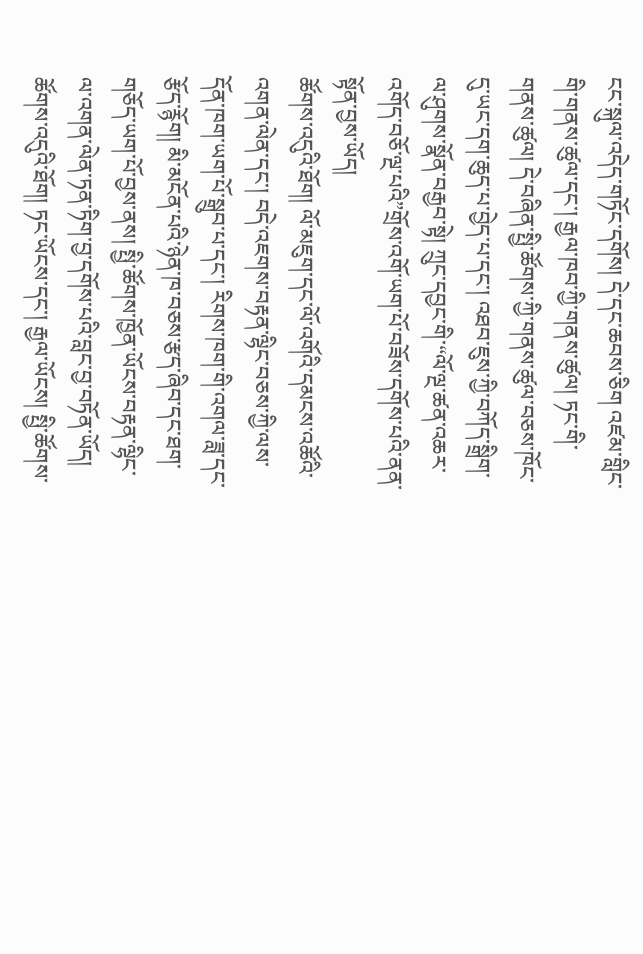ངང་སྐུལ་འདེད་གཏོང་དགོས། དེ་དང་ཆབས་ཅིག འཛམ་གླིང་གི་གནས་ཚུལ་དང་། རྒྱལ་ཁབ་ཀྱི་གནས་ཚུལ། ཏང་གི་གནས་ཚུལ། དེ་བཞིན་སྤྱི་ཚོགས་ཀྱི་གནས་ཚུལ་བཅས་ཁོང་དུ་ཡང་དག་ཆུད་པ་བྱེད་པ་དང་། འཐབ་ཇུས་ཀྱི་བཀོད་སྒྲིག་ལ་ཤུགས་སྣོན་བརྒྱབ་སྟེ། ཀྲུང་དབྱང་གི་“ལོ་ལྔ་ཚན་འཆར་འགོད་བཅོ་ལྔ་པའི”གྲོས་འགོ་ཡག་པོ་བཟོས་དགོས་པའི་ནན་སྟོན་བྱས་ཡོད།
ཚོགས་འདུའི་ཐོག། ལོ་མཇུག་དང་ལོ་འགོའི་དམངས་འཚོའི་འགན་ལེན་དང་། བདེ་འཇགས་བརྟན་ལྷིང་བཅས་ཀྱི་ལས་དོན་ཁག་ཡག་པོ་སྒྲུབ་པ་དང་། རིགས་ཁག་གི་འགལ་ཟླ་དང་རྩོད་རྙོག། མི་མངོན་པའི་ཉེན་ཁ་བཅས་རྩད་ཞིབ་དང་ཐག་གཅོད་ཡག་པོ་བྱས་ནས། སྤྱི་ཚོགས་ཁྱོན་ཡོངས་བརྟན་ལྷིང་ལ་འགན་ལེན་ཏན་ཏིག་བྱ་དགོས་པའི་བླང་བྱ་བཏོན་ཡོད།
ཚོགས་འདུའི་ཐོག། ཏང་ཡོངས་དང་། རྒྱལ་ཡོངས། སྤྱི་ཚོགས་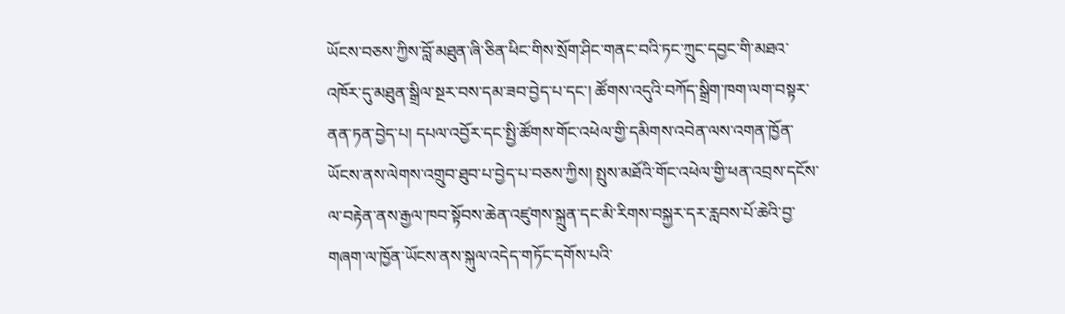ཡོངས་བཅས་ཀྱིས་བློ་མཐུན་ཞི་ཅིན་ཕིང་གིས་སྲོག་ཤིང་གནང་བའི་ཏང་ཀྲུང་དབྱང་གི་མཐའ་འཁོར་དུ་མཐུན་སྒྲིལ་སྔར་བས་དམ་ཟབ་བྱེད་པ་དང་། ཚོགས་འདུའི་བཀོད་སྒྲིག་ཁག་ལག་བསྟར་ནན་ཏན་བྱེད་པ། དཔལ་འབྱོར་དང་སྤྱི་ཚོགས་གོང་འཕེལ་གྱི་དམིགས་འབེན་ལས་འགན་ཁྱོན་ཡོངས་ནས་ལེགས་འགྲུབ་ཐུབ་པ་བྱེད་པ་བཅས་ཀྱིས། སྤུས་མཐོའི་གོང་འཕེལ་གྱི་ཕན་འབྲས་དངོས་ལ་བརྟེན་ནས་རྒྱལ་ཁབ་སྟོབས་ཆེན་འཛུགས་སྐྲུན་དང་མི་རིགས་བསྐྱར་དར་རླབས་པོ་ཆེའི་བྱ་གཞག་ལ་ཁྱོན་ཡོངས་ནས་སྐུལ་འདེད་གཏོང་དགོས་པའི་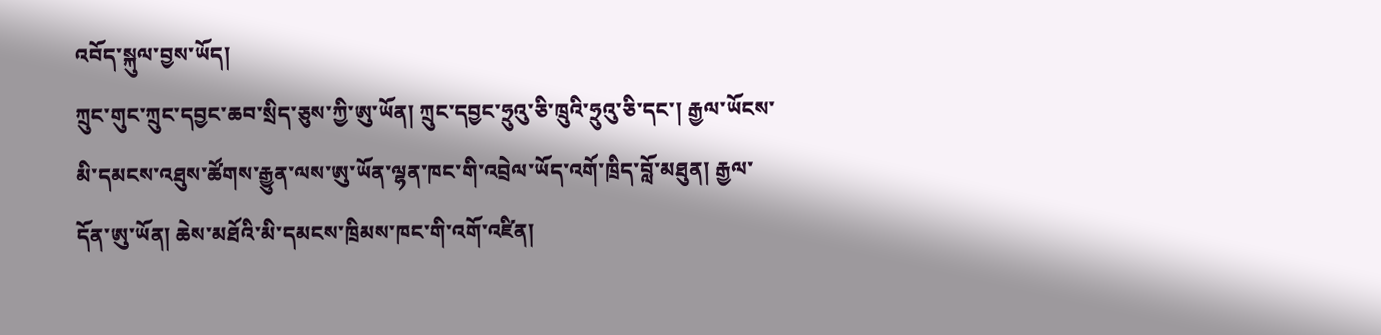འབོད་སྐུལ་བྱས་ཡོད།
ཀྲུང་གུང་ཀྲུང་དབྱང་ཆབ་སྲིད་ཅུས་ཀྱི་ཨུ་ཡོན། ཀྲུང་དབྱང་ཧྲུའུ་ཅི་ཁྲུའི་ཧྲུའུ་ཅི་དང་། རྒྱལ་ཡོངས་མི་དམངས་འཐུས་ཚོགས་རྒྱུན་ལས་ཨུ་ཡོན་ལྷན་ཁང་གི་འབྲེལ་ཡོད་འགོ་ཁྲིད་བློ་མཐུན། རྒྱལ་དོན་ཨུ་ཡོན། ཆེས་མཐོའི་མི་དམངས་ཁྲིམས་ཁང་གི་འགོ་འཛིན།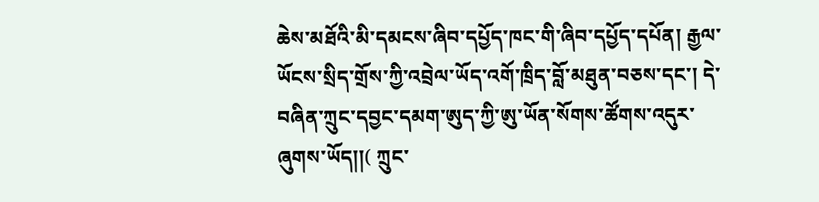ཆེས་མཐོའི་མི་དམངས་ཞིབ་དཔྱོད་ཁང་གི་ཞིབ་དཔྱོད་དཔོན། རྒྱལ་ཡོངས་སྲིད་གྲོས་ཀྱི་འབྲེལ་ཡོད་འགོ་ཁྲིད་བློ་མཐུན་བཅས་དང་། དེ་བཞིན་ཀྲུང་དབྱང་དམག་ཨུད་ཀྱི་ཨུ་ཡོན་སོགས་ཚོགས་འདུར་ཞུགས་ཡོད།།( ཀྲུང་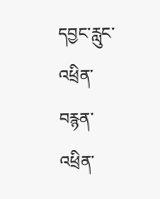དབྱང་རླུང་འཕྲིན་བརྙན་འཕྲིན་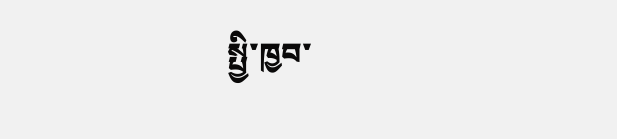སྤྱི་ཁྱབ་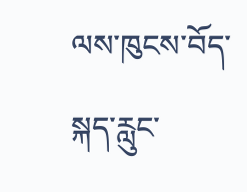ལས་ཁུངས་བོད་སྐད་རླུང་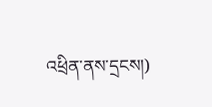འཕྲིན་ནས་དྲངས།)